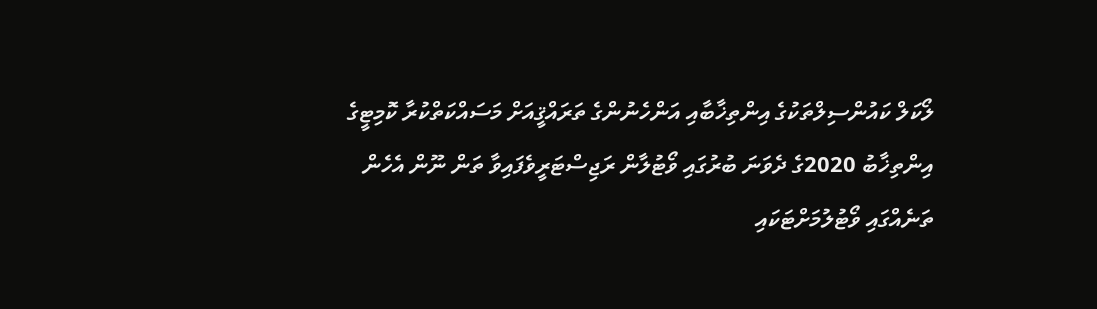ލޯކަލް ކައުންސިލްތަކުގެ އިންތިޚާބާއި އަންހެނުންގެ ތަރައްޤީއަށް މަސައްކަތްކުރާ ކޮމިޓީގެ އިންތިޚާބު 2020ގެ ދެވަނަ ބުރުގައި ވޯޓުލާން ރަޖިސްޓަރީވެފައިވާ ތަން ނޫން އެހެން ތަނެއްގައި ވޯޓުލުމަށްޓަކައި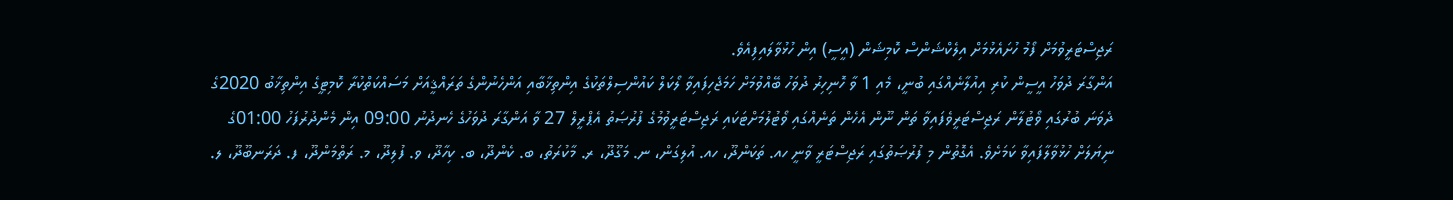ރަޖިސްޓަރީވުމަށް ފޯމު ހުށައެޅުމަށް އިލެކްޝަންސް ކޮމިޝަން (އީސީ) އިން ހުޅުވާލައިފިއެވެ.
އަންގާރަ ދުވަހު އީސީން ކުރި އިއުލާނެއްގައި ބުނީ، މެއި 1 ވާ ހޮނިހިރު ދުވަހު ބޭއްވުމަށް ހަމަޖެހިފައިވާ ލޯކަލް ކައުންސިލްތަކުގެ އިންތިޚާބާއި އަންހެނުންގެ ތަރައްޤީއަށް މަސައްކަތްކުރާ ކޮމިޓީގެ އިންތިޚާބު 2020ގެ ދެވަނަ ބުރުގައި ވޯޓުލާން ރަޖިސްޓަރީވެފައިވާ ތަން ނޫން އެހެން ތަނެއްގައި ވޯޓުލުމަށްޓަކައި ރަޖިސްޓަރީވުމުގެ ފުރުޞަތު އެޕްރީލް 27 ވާ އަންގާރަ ދުވަހުގެ ހެނދުނު 09:00 އިން މެންދުރުފަހު 01:00ގެ ނިޔަލަށް ހުޅުވާލާފައިވާ ކަމަށެވެ. އެގޮތުން މި ފުރުޞަތުގައި ރަޖިސްޓަރީ ވާނީ ހއ. ތަކަންދޫ، ހއ. އުލިގަން، ނ. މަގޫދޫ، ރ. މާކުރަތު، ބ. ކެންދޫ، ބ. ކިހާދޫ، ވ. ފުލިދޫ، މ. ރަތްމަންދޫ، ފ. ދަރަނބޫދޫ، ލ.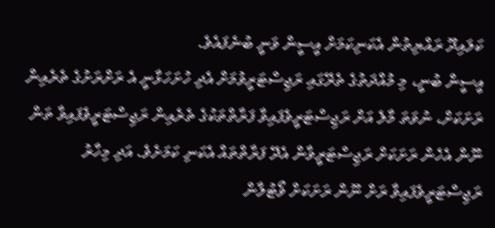ކަލައިދޫ ރައްޔިތުން އެކަނިކަމަށް އީސީން ވަނީ ބުނެފައެވެ.
އީސީން ބުނީ، މި މުއްދަތުގެ ތެރޭގައި ރަޖިސްޓަރީވުމަށް އެދި ހުށަހަޅާނީ އެ ރަށްރަށުގެ ތެރެއިން ރަށަކަށް، ނުވަތަ މާލެ އަށް ރަޖިސްޓަރީވެފައިވާ ފަރާތްތަކުގެ ތެރެއިން ރަޖިސްޓަރީވެފައިވާ ތަން ނޫން އެހެން ރަށަކަށް ރަޖިސްޓަރީވާން އެދޭ ފަރާތްތައް އެކަނި ކަމަށެވެ. އަދި މިހާރު ރަޖިސްޓަރީވެފައިވާ ރަށް ނޫން ރަށަކަށް ވޯޓުލާން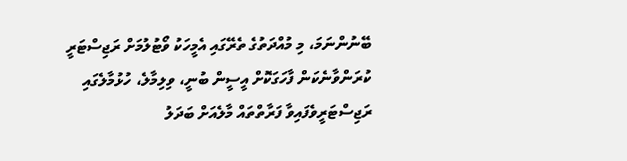ބޭނުންނަމަ، މި މުއްދަތުގެ ތެރޭގައި އެމީހަކު ވޯޓުލުމަށް ރަޖިސްޓަރީ ކުރަންވާނެކަން ފާހަގަކޮށް އީސީން ބުނީ، ވިލިމާލެ، ހުޅުމާލެގައި ރަޖިސްޓަރީވެފައިވާ ފަރާތްތައް މާލެއަށް ބަދަލު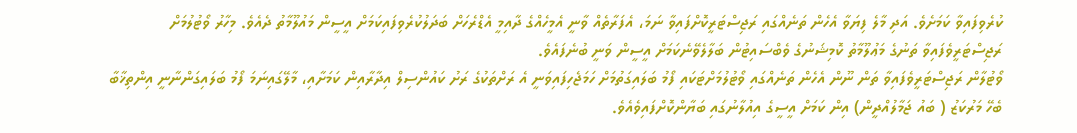ކުރެވިފައިވާ ކަމަށެވެ. އަދި މާލެ ފިޔަވާ އެހެން ތަނެއްގައި ރަޖިސްޓަރީކޮށްފައިވާ ނަމަ، އެފަރާތެއް ވާނީ އެމީހެއްގެ ދާއިމީ އެޑްރެހަށް ބަދަލުކުރެވިފައިކަމަށް އީސީން މައުލޫމާތު ދެއެވެ. މިހާރު ވޯޓުލުމަށް ރަޖިސްޓަރީވެފައިވާ ތަނުގެ މަޢުލޫމާތު ކޮމިޝަނުގެ ވެބްސައިޓުން ބަލާލެވޭނެކަމަށް އީސީން ވަނީ ބުނެފައެވެ.
ވޯޓުލާން ރަޖިސްޓަރީވެފައިވާ ތަން ނޫން އެހެން ތަނެއްގައި ވޯޓުލުމަށްޓަކައި ފޯމު ބަލައިގަތުމަށް ހަމަޖެހިފައިވަނީ އެ ރަށްތަކުގެ ރަށު ކައުންސިލް އިދާރާއިން ކަމަށާއި، މާލޭގައިނަމަ ފޯމު ބަލައިގަންނާނީ އިންތިޚާބާ ބެހޭ މަރުކަޒު ( ބައު ޖަމާލުއްދީން) އިން ކަމަށް އީސީގެ އިއުލާނުގައި ބަޔާންކޮށްފައިވެއެވެ.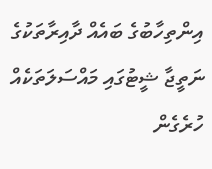އިންތިހާބުގެ ބައެއް ދާއިރާތަކުގެ ނަތީޖާ ޝީޓުގައި މައްސަލަތަކެއް ހުރެގެން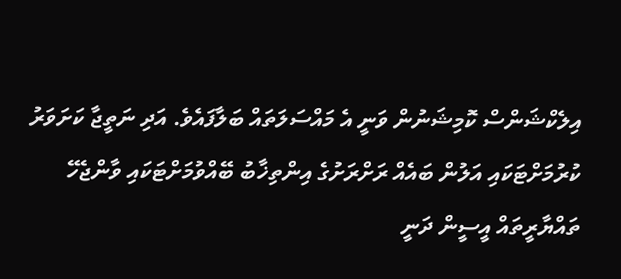އިލެކްޝަންސް ކޮމިޝަނުން ވަނީ އެ މައްސަލަތައް ބަލާފައެވެ. އަދި ނަތީޖާ ކަށަވަރު ކުރުމަށްޓަކައި އަލުން ބައެއް ރަށްރަށުގެ އިންތިޚާބު ބޭއްވުމަށްޓަކައި ވާންޖެހޭ ތައްޔާރީތައް އީސީން ދަނީ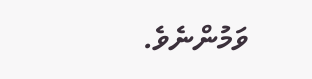ވަމުންނެވެ.